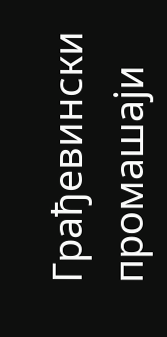Грађевински промашаји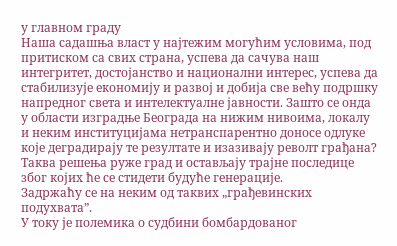у главном граду
Наша садашња власт у најтежим могућим условима, под притиском са свих страна, успева да сачува наш интегритет, достојанство и национални интерес, успева да стабилизује економију и развој и добија све већу подршку напредног света и интелектуалне јавности. Зашто се онда у области изградње Београда на нижим нивоима, локалу и неким институцијама нетранспарентно доносе одлуке које деградирају те резултате и изазивају револт грађана? Таква решења руже град и остављају трајне последице због којих ће се стидети будуће генерације.
Задржаћу се на неким од таквих „грађевинских подухвата”.
У току је полемика о судбини бомбардованог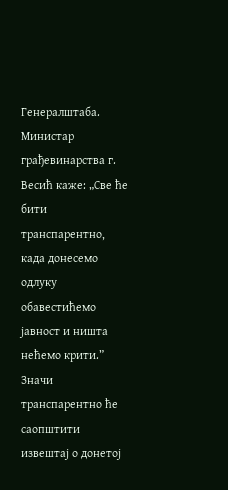Генералштаба. Министар грађевинарства г. Весић каже: „Све ће бити транспарентно, када донесемо одлуку обавестићемо јавност и ништа нећемо крити.” Значи транспарентно ће саопштити извештај о донетој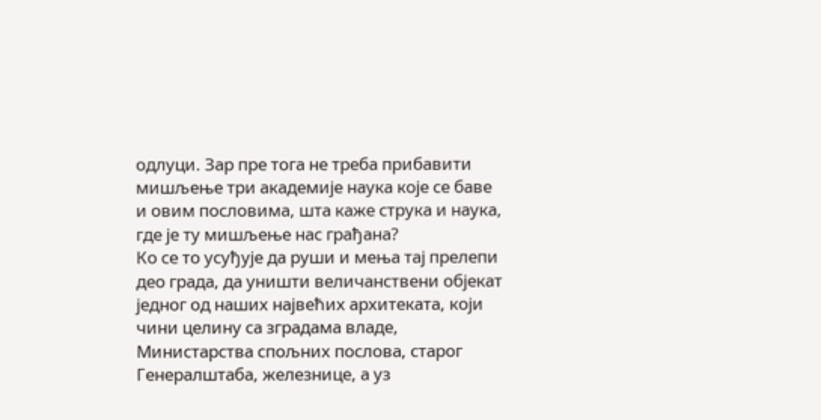одлуци. Зар пре тога не треба прибавити мишљење три академије наука које се баве и овим пословима, шта каже струка и наука, где је ту мишљење нас грађана?
Ко се то усуђује да руши и мења тај прелепи део града, да уништи величанствени објекат једног од наших највећих архитеката, који чини целину са зградама владе, Министарства спољних послова, старог Генералштаба, железнице, а уз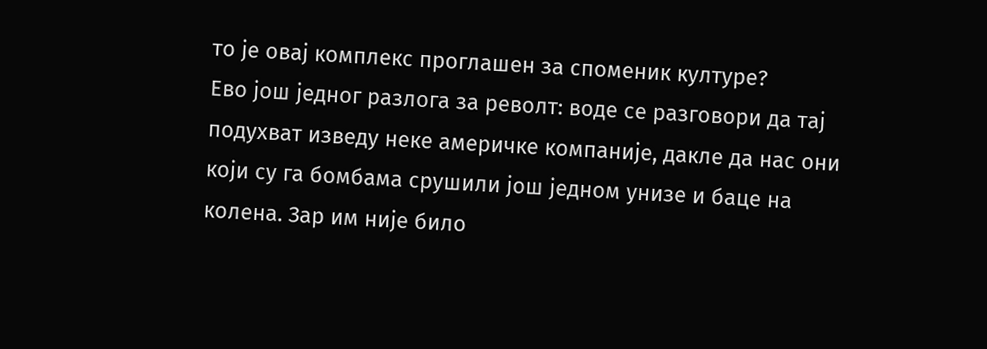то је овај комплекс проглашен за споменик културе?
Ево још једног разлога за револт: воде се разговори да тај подухват изведу неке америчке компаније, дакле да нас они који су га бомбама срушили још једном унизе и баце на колена. Зар им није било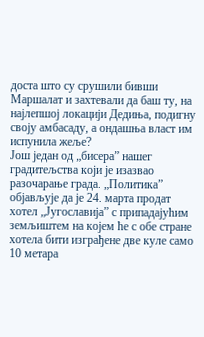доста што су срушили бивши Маршалат и захтевали да баш ту, на најлепшој локацији Дедиња, подигну своју амбасаду, а ондашња власт им испунила жеље?
Још један од „бисера” нашег градитељства који је изазвао разочарање града. „Политика” објављује да је 24. марта продат хотел „Југославија” с припадајућим земљиштем на којем ће с обе стране хотела бити изграђене две куле само 10 метара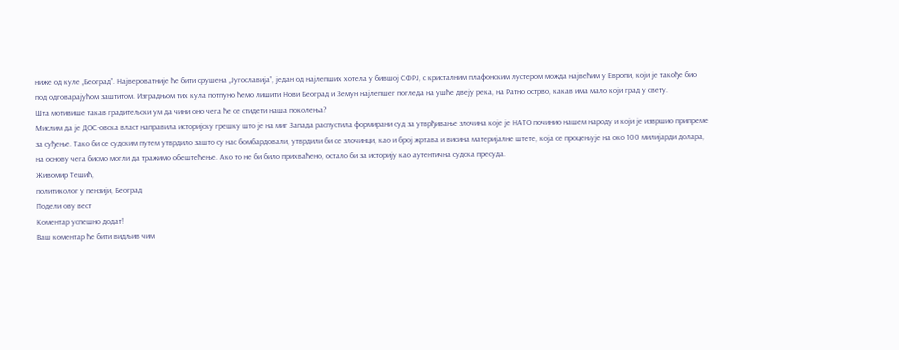ниже од куле „Београд”. Највероватније ће бити срушена „Југославија”, један од најлепших хотела у бившој СФРЈ, с кристалним плафонским лустером можда највећим у Европи, који је такође био под одговарајућом заштитом. Изградњом тих кула потпуно ћемо лишити Нови Београд и Земун најлепшег погледа на ушће двеју река, на Ратно острво, какав има мало који град у свету.
Шта мотивише такав градитељски ум да чини оно чега ће се стидети наша поколења?
Мислим да је ДОС-овска власт направила историјску грешку што је на миг Запада распустила формирани суд за утврђивање злочина које је НАТО починио нашем народу и који је извршио припреме за суђење. Тако би се судским путем утврдило зашто су нас бомбардовали, утврдили би се злочинци, као и број жртава и висина материјалне штете, која се процењује на око 100 милијарди долара, на основу чега бисмо могли да тражимо обештећење. Ако то не би било прихваћено, остало би за историју као аутентична судска пресуда.
Живомир Тешић,
политиколог у пензији, Београд
Подели ову вест
Комeнтар успeшно додат!
Ваш комeнтар ћe бити видљив чим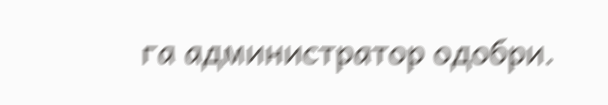га администратор одобри.